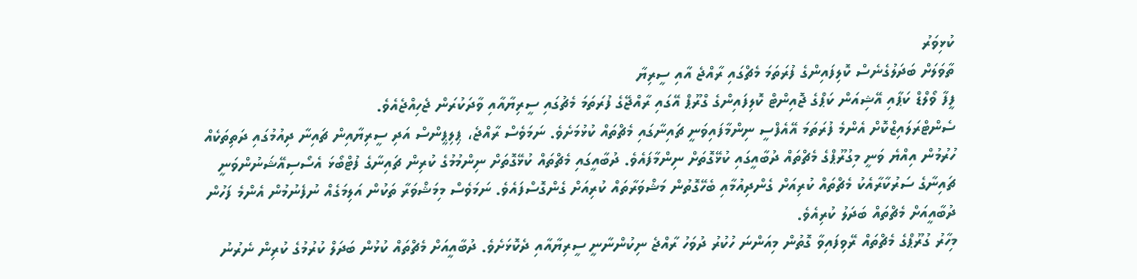ކުޅިވަރު
ތާވަލަށް ބަދަލުގެނެސް ކޮލިފައިންގެ ފުރަތަމަ މެޗްގައި ރާއްޖެ އާއި ސީރިޔާ
ފީފާ ވޯލްޑް ކަޕާއި އޭޝިއަން ކަޕްގެ ޖޮއިންޓް ކޮލިފައިންގެ ގްރޫޕް އޭގައި ރާއްޖޭގެ ފުރަތަމަ މެޗުގައި ސީރިޔާއާއި ވާދަކުރަން ޖެހިއްޖެއެވެ.
ސެންޓްރަލައިޒްކޮށް އެންމެ ފުރަތަމަ އޭއެފްސީ ނިންމާފައިވަނީ ޗައިނާގައި މެޗްތައް ކުޅުމަށެވެ. ނަމަވެސް ރާއްޖެ، ޕިލިޕީންސް އަދި ސީރިޔާއިން ޗައިނާ ދިއުމުގައި ދަތިތަކެއް ހުރުމުން އިއްޔެ ވަނީ މިގުރޫޕްގެ މެޗްތައް ދުބާއީގައި ކުޅޭގޮތަށް ނިންމާފައެވެ. ދުބާއީގައި މެޗްތައް ކުޅޭގޮތަށް ނިންމުމުގެ ކުރިން ޗައިނާގެ ފުޓްބޯޅަ އެސޯސިއޭޝަނުންވަނީ ޗައިނާގެ ސަރުކާރާއެކު މެޗްތައް ކުރިއަށް ގެންދިއުމާއި ބެހޭގޮތުން މަޝްވަރާތައް ކުރިއަށް ގެންގޮސްފައެވެ. ނަމަވެސް މިމަޝްވަރާ ތަކުން އަލިމަގެއް ނުފެނުމުން އެންމެ ފަހުން ދުބާއީއަށް މެޗްތައް ބަދަލު ކުރިއެވެ.
މިހާރު ގުރޫޕްގެ މެޗްތައް ރޭވިފައިވާ ގޮތުން މިއަންނަ ހުކުރު ދުވަހު ރާއްޖެ ނިކުންނާނީ ސީރިޔާއާއި ދެކޮޅަށެވެ. ދުބާއީއަށް މެޗްތައް ކުޅުން ބަދަލް ކުރުމުގެ ކުރިން ނެރުނު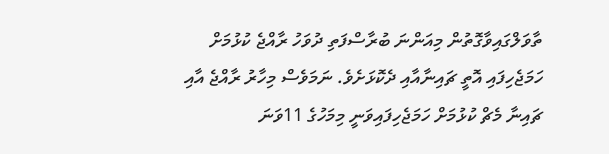ތާވަލްގައިވާގޮތުން މިއަންނަ ބުރާސްފަތި ދުވަހު ރާއްޖެ ކުޅުމަށް ހަމަޖެހިފައި އޮތީ ޗައިނާއާއި ދެކޮޅަށެވެ. ނަމަވެސް މިހާރު ރާއްޖެ އާއި ޗައިނާ މެޗް ކުޅުމަށް ހަމަޖެހިފައިވަނީ މިމަހުގެ 11ވަނަ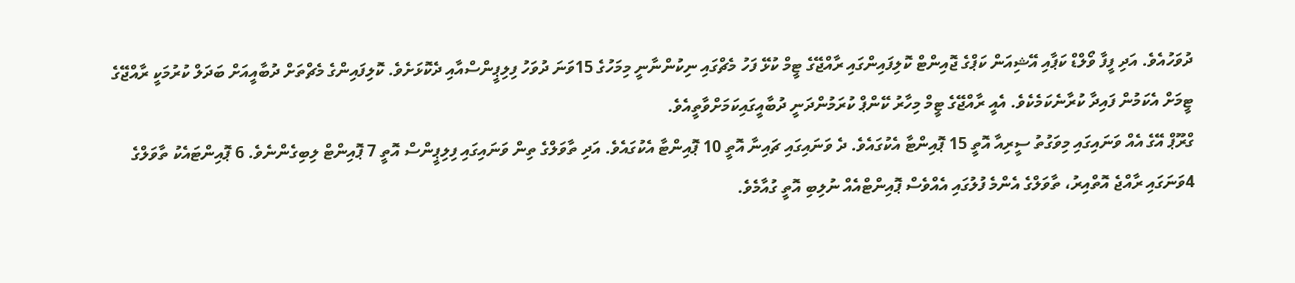ދުވަހުއެވެ. އަދި ފީފާ ވޯލްޑް ކަޕާއި އޭޝިއަން ކަޕްގެ ޖޮއިންޓް ކޮލިފައިންގައި ރާއްޖޭގެ ޓީމް ކުޅޭ ފަހު މެޗްގައި ނިކުންނާނީ މިމަހުގެ 15ވަނަ ދުވަހު ފިލިޕީންސްއާއި ދެކޮޅަށެވެ. ކޮލިފައިންގެ މެޗްތަށް ދުބާއީއަށް ބަދަލް ކުރުމަކީ ރާއްޖޭގެ ޓީމަށް އެކަމުން ފައިދާ ކުރާނެކަމެކެވެ. އެއީ ރާއްޖޭގެ ޓީމް މިހާރު ކޭންޕް ކުރަމުންދަނީ ދުބާއީގައިކަމަށްވާތީއެވެ.
ގްރޫޕް އޭގެ އެއް ވަނައިގައި މިވަގުތު ސީރިއާ އޮތީ 15 ޕޮއިންޓާ އެކުގައެވެ. ދެ ވަނައިގައި ޗައިނާ އޮތީ 10 ޕޮއިންޓާ އެކުގައެވެ. އަދި ތާވަލްގެ ތިން ވަނައިގައި ފިލިޕީންސް އޮތީ 7 ޕޮއިންޓް ލިބިގެންނެވެ. 6 ޕޮއިންޓައެކު ތާވަލްގެ 4ވަނަގައި ރާއްޖެ އޮތްއިރު، ތާވަލްގެ އެންމެ ފުލުގައި އެއްވެސް ޕޮއިންޓްއެއް ނުލިބި އޮތީ ގުއާމެވެ.